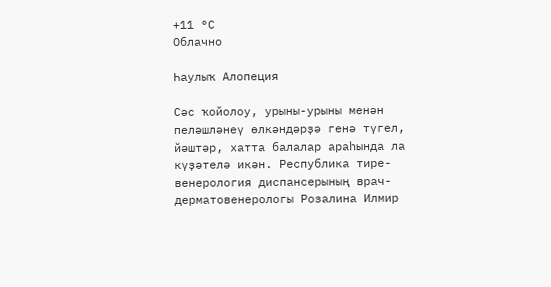+11 °С
Облачно

Һаулыҡ Алопеция

Сәс ҡойолоу, урыны-урыны менән пеләшләнеү өлкәндәрҙә генә түгел, йәштәр, хатта балалар араһында ла күҙәтелә икән. Республика тире-венерология диспансерының врач-дерматовенерологы Розалина Илмир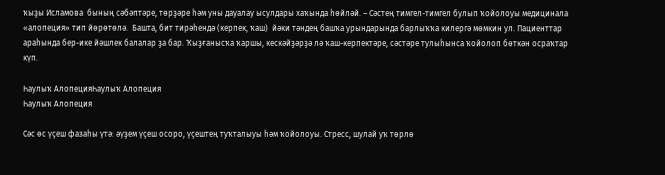ҡыҙы Исламова  бының сәбәптәре, төрҙәре һәм уны дауалау ысулдары хаҡында һөйләй. – Сәстең тимгел-тимгел булып ҡойолоуы медицинала «алопеция» тип йөрөтөлә.  Башта, бит тирәһендә (керпек, ҡаш)  йәки тәндең башҡа урындарында барлыҡҡа килергә мөмкин ул. Пациенттар араһында бер-ике йәшлек балалар ҙа бар. Ҡыҙғанысҡа ҡаршы, кескәйҙәрҙә лә ҡаш-керпектәре, сәстәре тулыһынса ҡойолоп бөткән осраҡтар күп.

Һаулыҡ АлопецияҺаулыҡ Алопеция
Һаулыҡ Алопеция

Сәс өс үҫеш фазаһы үтә: әүҙем үҫеш осоро, үҫештең туҡталыуы һәм ҡойолоуы. Стресс, шулай уҡ төрлө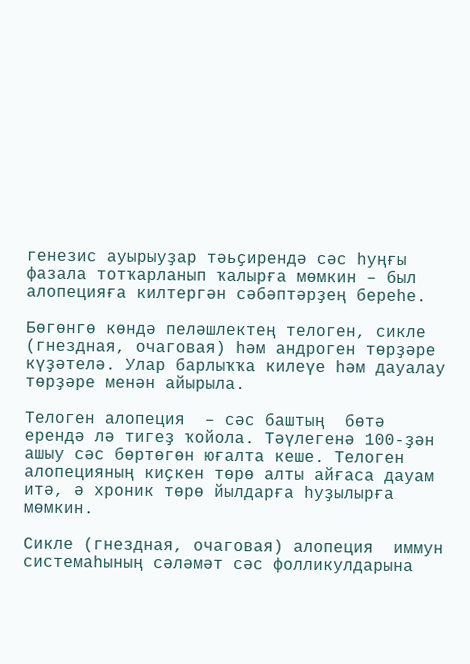генезис ауырыуҙар тәьҫирендә сәс һуңғы фазала тотҡарланып ҡалырға мөмкин – был алопецияға килтергән сәбәптәрҙең береһе.

Бөгөнгө көндә пеләшлектең телоген, сикле (гнездная, очаговая) һәм андроген төрҙәре күҙәтелә. Улар барлыҡҡа килеүе һәм дауалау төрҙәре менән айырыла.

Телоген алопеция  – сәс баштың  бөтә ерендә лә тигеҙ ҡойола. Тәүлегенә 100-ҙән ашыу сәс бөртөгөн юғалта кеше. Телоген алопецияның киҫкен төрө алты айғаса дауам итә, ә хроник төрө йылдарға һуҙылырға мөмкин.

Сикле (гнездная, очаговая) алопеция  иммун системаһының сәләмәт сәс фолликулдарына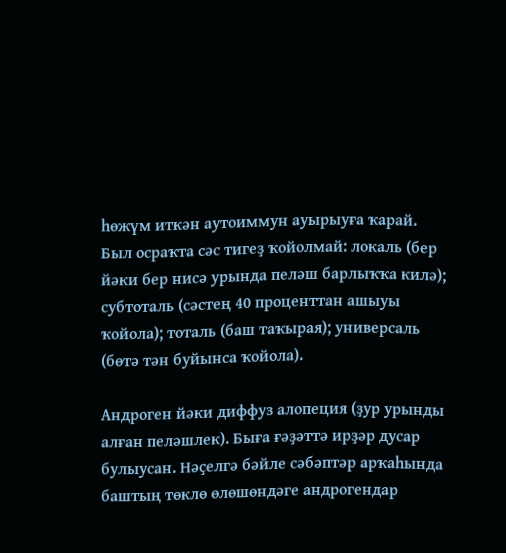һөжүм иткән аутоиммун ауырыуға ҡарай. Был осраҡта сәс тигеҙ ҡойолмай: локаль (бер йәки бер нисә урында пеләш барлыҡҡа килә); субтоталь (сәстең 40 проценттан ашыуы ҡойола); тоталь (баш таҡырая); универсаль (бөтә тән буйынса ҡойола).

Андроген йәки диффуз алопеция (ҙур урынды алған пеләшлек). Быға ғәҙәттә ирҙәр дусар булыусан. Нәҫелгә бәйле сәбәптәр арҡаһында баштың төклө өлөшөндәге андрогендар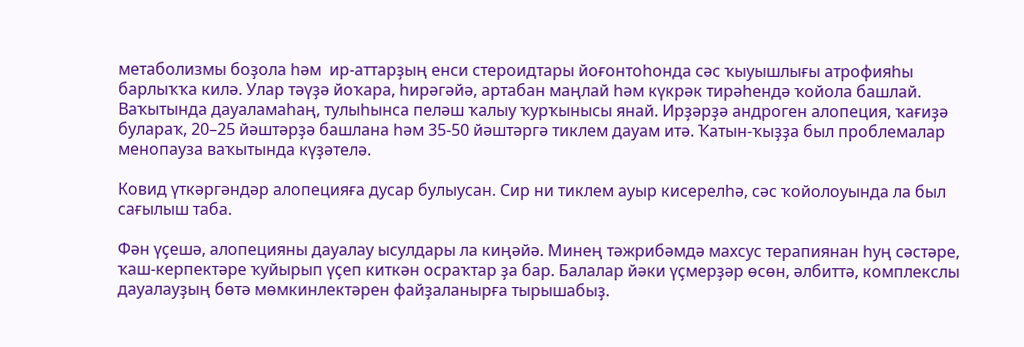метаболизмы боҙола һәм  ир-аттарҙың енси стероидтары йоғонтоһонда сәс ҡыуышлығы атрофияһы барлыҡҡа килә. Улар тәүҙә йоҡара, һирәгәйә, артабан маңлай һәм күкрәк тирәһендә ҡойола башлай. Ваҡытында дауаламаһаң, тулыһынса пеләш ҡалыу ҡурҡынысы янай. Ирҙәрҙә андроген алопеция, ҡағиҙә булараҡ, 20–25 йәштәрҙә башлана һәм 35-50 йәштәргә тиклем дауам итә. Ҡатын-ҡыҙҙа был проблемалар менопауза ваҡытында күҙәтелә.

Ковид үткәргәндәр алопецияға дусар булыусан. Сир ни тиклем ауыр кисерелһә, сәс ҡойолоуында ла был сағылыш таба.

Фән үҫешә, алопецияны дауалау ысулдары ла киңәйә. Минең тәжрибәмдә махсус терапиянан һуң сәстәре, ҡаш-керпектәре ҡуйырып үҫеп киткән осраҡтар ҙа бар. Балалар йәки үҫмерҙәр өсөн, әлбиттә, комплекслы дауалауҙың бөтә мөмкинлектәрен файҙаланырға тырышабыҙ.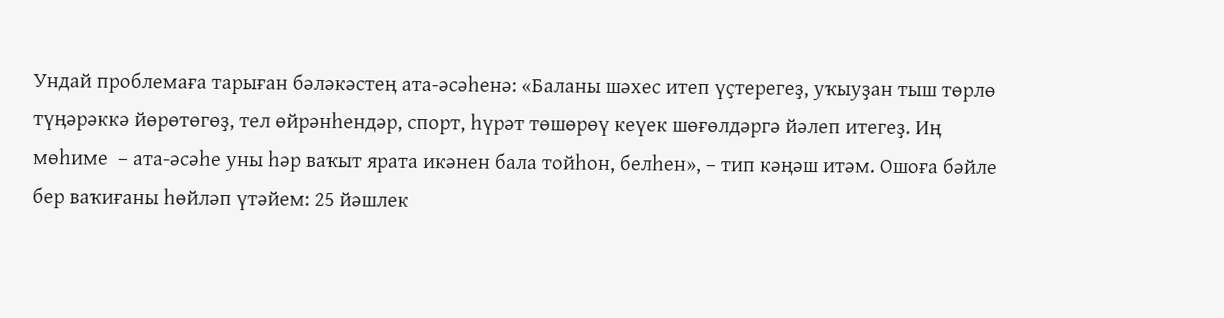Ундай проблемаға тарыған бәләкәстең ата-әсәһенә: «Баланы шәхес итеп үҫтерегеҙ, уҡыуҙан тыш төрлө түңәрәккә йөрөтөгөҙ, тел өйрәнһендәр, спорт, һүрәт төшөрөү кеүек шөғөлдәргә йәлеп итегеҙ. Иң мөһиме  – ата-әсәһе уны һәр ваҡыт ярата икәнен бала тойһон, белһен», – тип кәңәш итәм. Ошоға бәйле бер ваҡиғаны һөйләп үтәйем: 25 йәшлек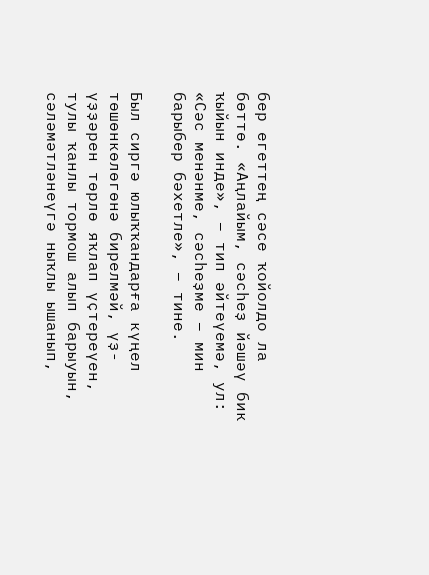бер егеттең сәсе ҡойолдо ла бөттө. «Аңлайым, сәсһеҙ йәшәү бик ҡыйын инде», – тип әйтеүемә, ул: «Сәс менәнме, сәсһеҙме – мин барыбер бәхетле», – тине.

Был сиргә юлыҡҡандарға күңел төшөнкөлөгөнә бирелмәй, үҙ-үҙҙәрен төрлө яҡлап үҫтереүен, тулы ҡанлы тормош алып барыуын, сәләмәтләнеүгә ныҡлы ышанып,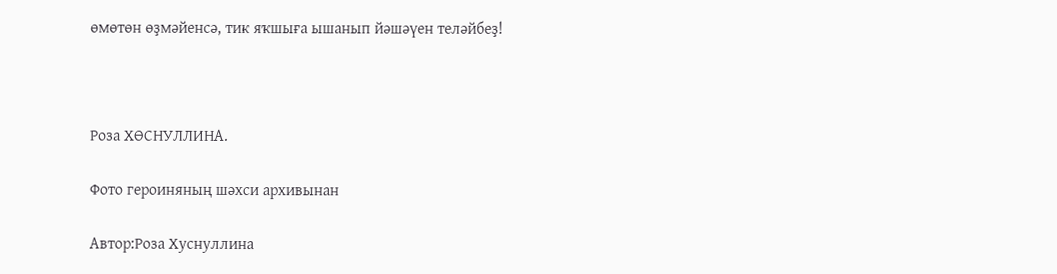өмөтөн өҙмәйенсә, тик яҡшыға ышанып йәшәүен теләйбеҙ!



Роза ХӨСНУЛЛИНА.

Фото героиняның шәхси архивынан

Автор:Роза Хуснуллина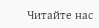Читайте нас